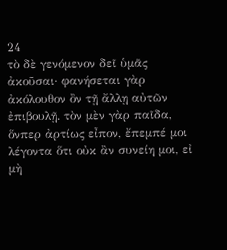24
τὸ δὲ γενόμενον δεῖ ὑμᾶς ἀκοῦσαι· φανήσεται γὰρ ἀκόλουθον ὂν τῇ ἄλλῃ αὐτῶν ἐπιβουλῇ. τὸν μὲν γὰρ παῖδα, ὅνπερ ἀρτίως εἶπον, ἔπεμπέ μοι λέγοντα ὅτι οὐκ ἂν συνείη μοι, εἰ μὴ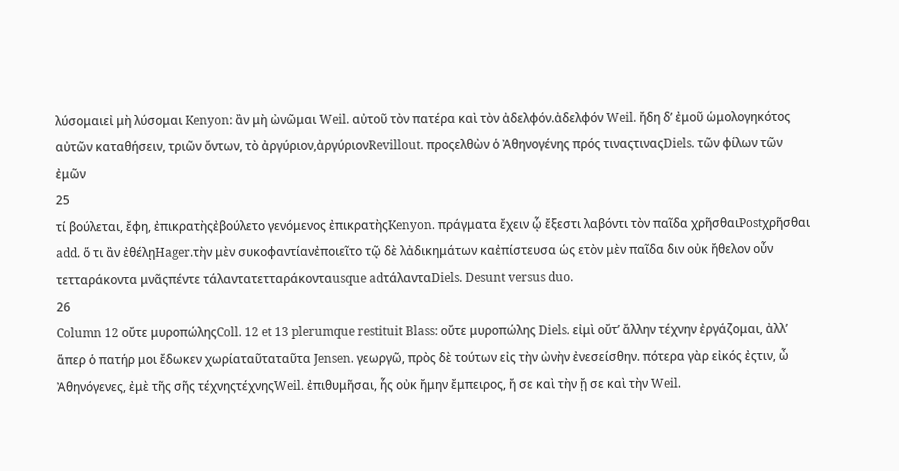λύσομαιεἰ μὴ λύσομαι Kenyon: ἂν μὴ ὠνῶμαι Weil. αὐτοῦ τὸν πατέρα καὶ τὸν ἀδελφόν.ἀδελφόν Weil. ἤδη δʼ ἐμοῦ ὡμολογηκότος αὐτῶν καταθήσειν, τριῶν ὄντων, τὸ ἀργύριον,ἀργύριονRevillout. προςελθὼν ὁ Ἀθηνογένης πρός τιναςτιναςDiels. τῶν φίλων τῶν ἐμῶν
25
τί βούλεται, ἔφη, ἐπικρατὴςἐβούλετο γενόμενος ἐπικρατὴςKenyon. πράγματα ἔχειν ᾧ ἔξεστι λαβόντι τὸν παῖδα χρῆσθαιPostχρῆσθαι add. ὅ τι ἂν ἐθέλῃHager.τὴν μὲν συκοφαντίανἐποιεῖτο τῷ δὲ λἀδικημάτων καἐπίστευσα ὡς ετὸν μὲν παῖδα διν οὐκ ἤθελον οὖν τετταράκοντα μνᾶςπέντε τάλαντατετταράκονταusque adτάλανταDiels. Desunt versus duo.
26
Column 12 οὔτε μυροπώληςColl. 12 et 13 plerumque restituit Blass: οὔτε μυροπώλης Diels. εἰμὶ οὔτʼ ἄλλην τέχνην ἐργάζομαι, ἀλλʼ ἅπερ ὁ πατήρ μοι ἔδωκεν χωρίαταῦταταῦτα Jensen. γεωργῶ, πρὸς δὲ τούτων εἰς τὴν ὠνὴν ἐνεσείσθην. πότερα γὰρ εἰκός ἐςτιν, ὦ Ἀθηνόγενες, ἐμὲ τῆς σῆς τέχνηςτέχνηςWeil. ἐπιθυμῆσαι, ἧς οὐκ ἤμην ἔμπειρος, ἤ σε καὶ τὴν ᾔ σε καὶ τὴν Weil.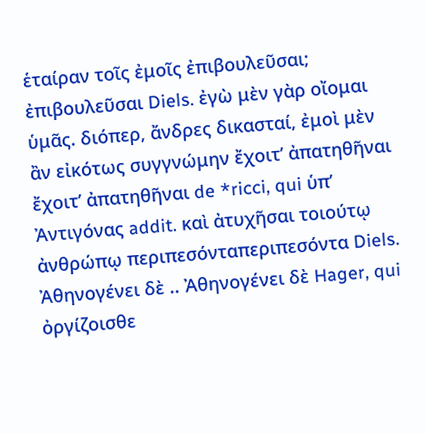ἑταίραν τοῖς ἐμοῖς ἐπιβουλεῦσαι; ἐπιβουλεῦσαι Diels. ἐγὼ μὲν γὰρ οἴομαι ὑμᾶς. διόπερ, ἄνδρες δικασταί, ἐμοὶ μὲν ἂν εἰκότως συγγνώμην ἔχοιτʼ ἀπατηθῆναι ἔχοιτ’ ἀπατηθῆναι de *ricci, qui ὑπ’ Ἀντιγόνας addit. καὶ ἀτυχῆσαι τοιούτῳ ἀνθρώπῳ περιπεσόνταπεριπεσόντα Diels. Ἀθηνογένει δὲ .. Ἀθηνογένει δὲ Hager, qui ὀργίζοισθε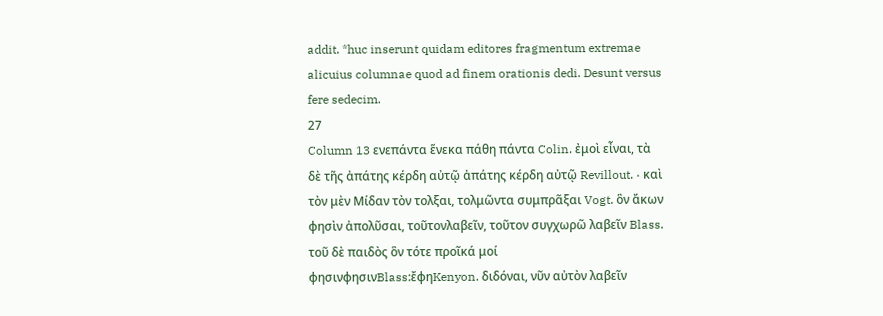addit. *huc inserunt quidam editores fragmentum extremae alicuius columnae quod ad finem orationis dedi. Desunt versus fere sedecim.
27
Column 13 ενεπάντα ἕνεκα πάθη πάντα Colin. ἐμοὶ εἶναι, τὰ δὲ τῆς ἀπάτης κέρδη αὐτῷ ἀπάτης κέρδη αὐτῷ Revillout. · καὶ τὸν μὲν Μίδαν τὸν τολξαι, τολμῶντα συμπρᾶξαι Vogt. ὃν ἄκων φησὶν ἀπολῦσαι, τοῦτονλαβεῖν, τοῦτον συγχωρῶ λαβεῖν Blass. τοῦ δὲ παιδὸς ὃν τότε προῖκά μοί φησινφησινBlass:ἔφηKenyon. διδόναι, νῦν αὐτὸν λαβεῖν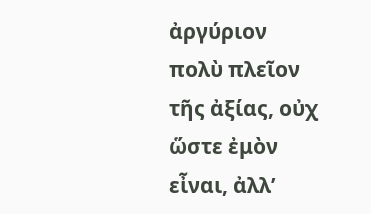ἀργύριον πολὺ πλεῖον τῆς ἀξίας, οὐχ ὥστε ἐμὸν εἶναι, ἀλλʼ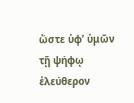ὥστε ὑφʼ ὑμῶν τῇ ψήφῳ ἐλεύθερον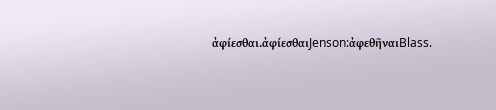ἀφίεσθαι.ἀφίεσθαιJenson:ἀφεθῆναιBlass.